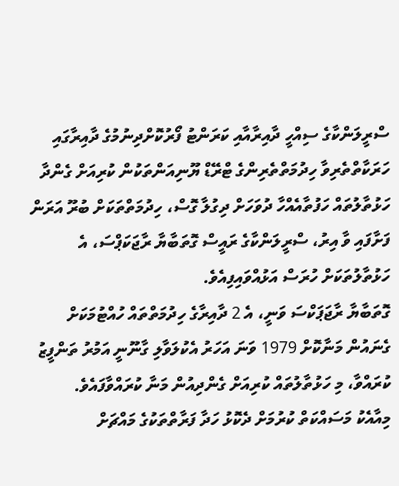ސްރީލަންކާގެ ސިއްހީ ދާއިރާއާއި ކަރަންޓު ފޯރުކޮށްދިނުމުގެ ދާއިރާގައި ހަރަކާތްތެރިވާ ހިދުމަތްތެރިންގެ ޓްރޭޑް ޔޫނިއަންތަކުން ކުރިއަށް ގެންދާ ހަޅުތާލުތައް ހަފުތާއެއްހާ ދުވަހަށް ދިގުލާ ގޮސް، ހިދުމަތްތަކަށް ބުރޫ އަރަން ފަށާފައި ވާ އިރު، ސްރީލަންކާގެ ރައީސް ގޮތަބާޔާ ރާޖަކަޕްސަ، އެ ހަޅުތާލުތަކަށް ހުރަސް އަޅުއްވައިފިއެވެ.
ގޮތަބާޔާ ރާޖަޕަކްސަ ވަނީ، އެ 2 ދާއިރާގެ ހިދުމަތްތައް ހުއްޓުމަކަށް ގެނައުން މަނާކޮށް 1979 ވަނަ އަހަރު އެކުލަވާލި ގާނޫނީ އަމުރު ތަންފީޒު ކުރައްވާ، މި ހަޅުތާލުތައް ކުރިއަށް ގެންދިއުން މަނާ ކުރައްވާފައެވެ.
މިއާއެކު މަސައްކަތް ކުރުމަށް ދެކޮޅު ހަދާ ފަރާތްތަކުގެ މައްޗަށް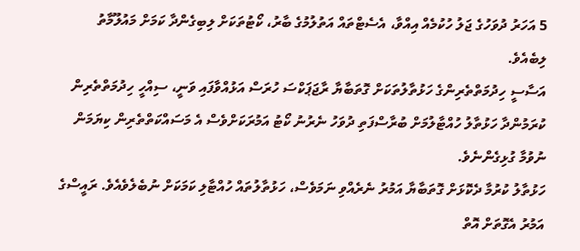5 އަހަރު ދުވަހުގެ ޖަލު ހުކުމެއް އިއްވާ، އެސެޓްތައް އަތުލުމުގެ ބާރު، ކޯޓުތަކަށް ލިބިގެންދާ ކަމަށް މައުލޫމާތު ލިބެއެވެ.
އަސާސީ ހިދުމަތްތެރިންގެ ހަޅުތާލުތަކަށް ގޮތަބާޔާ ރާޖަޕަކްސަ ހުރަސް އަޅުއްވާފައި ވަނީ، ސިއްހީ ހިދުމަތްތެރިން ކުރަމުންދާ ހަޅުތާލު ހުއްޓާލުމަށް ބުރާސްފަތި ދުވަހު ނެރުނު ކޯޓު އަމުރަކަށްވެސް އެ މަސައްކަތްތެރިން ކިޔަމަން ނުވުމާ ގުޅިގެންނެވެ.
ހަޅުތާލު ކުރުމާ ދެކޮޅަށް ގޮތަބާޔާ އަމުރު ނެރެއްވި ނަމަވެސް، ހަޅުތާލުތައް ހުއްޓާލި ކަމަކަށް ނުބެލެވެއެވެ. ރައީސްގެ އަމުރު އެގޮތަށް އޮތް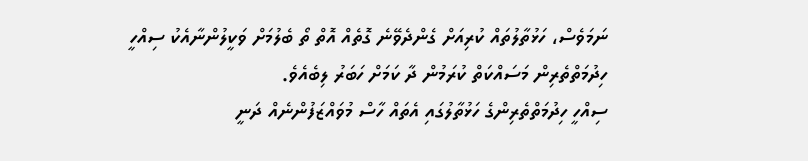ނަމަވެސް، ހަޅުތާލުތައް ކުރިއަށް ގެންދެވޭނެ ގޮތެއް އޮތް ތޯ ބެލުމަށް ވަކީލުންނާއެކު ސިއްހީ ހިދުމަތްތެރިން މަސައްކަތް ކުރަމުން ދާ ކަމަށް ހަބަރު ލިބެއެވެ.
ސިއްހީ ހިދުމަތްތެރިންގެ ހަޅުތާލުގައި އެތައް ހާސް މުވައްޒަފުންނެއް ދަނީ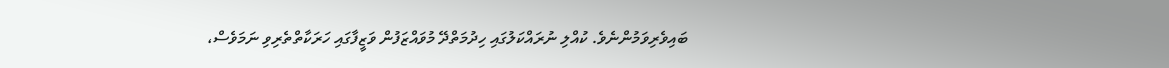ބައިވެރިވަމުންނެވެ. ކުއްލި ނުރައްކަލުގައި ހިދުމަތްދޭ މުވައްޒަފުން ވަޒީފާގައި ހަރަކާތްތެރިވި ނަމަވެސް،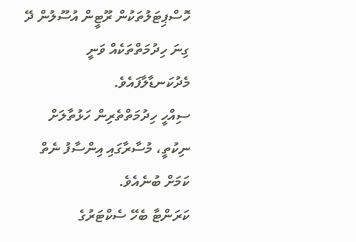ހޮސްޕިޓަލުތަކުން ރޫޓީން އުސޫލުން ދޭ ގިނަ ހިދުމަތްތަކެއް ވަނީ މެދުކަނޑާލާފައެވެ.
ސިއްހީ ހިދުމަތްތެރިން ހަޅުތާލަށް ނިކުތީ، މުސާރާގައި އިންސާފު ނެތް ކަމަށް ބުނެއެވެ.
ކަރަންޓާ ބެހޭ ސެކްޓަރުގެ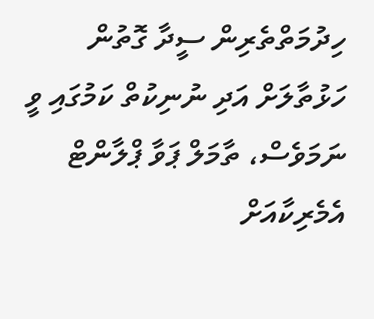ހިދުމަތްތެރިން ސީދާ ގޮތުން ހަޅުތާލަށް އަދި ނުނިކުތް ކަމުގައި ވީ ނަމަވެސް، ތާމަލް ޕަވާ ޕްލާންޓް އެމެރިކާއަށް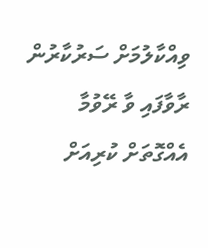ވިއްކާލުމަށް ސަރުކާރުން ރާވާފައި ވާ ރޭވުމާ އެއްގޮތަށް ކުރިއަށް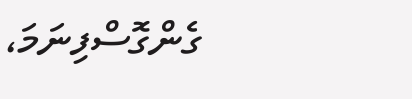ގެންގޮސްފިނަމަ،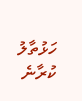ހަޅުތާލު ކުރާނެ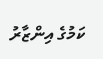ކަމުގެ އިންޒާރު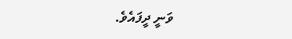ވަނީ ދީފައެވެ.